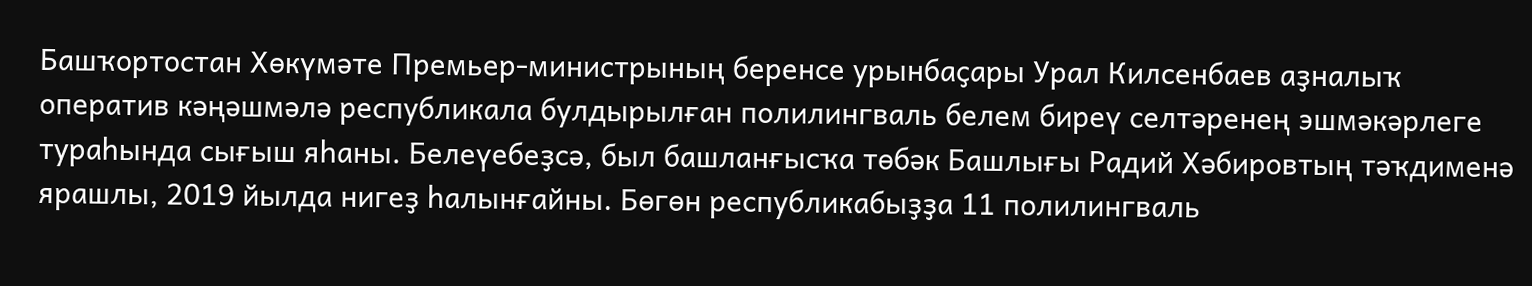Башҡортостан Хөкүмәте Премьер-министрының беренсе урынбаҫары Урал Килсенбаев аҙналыҡ оператив кәңәшмәлә республикала булдырылған полилингваль белем биреү селтәренең эшмәкәрлеге тураһында сығыш яһаны. Белеүебеҙсә, был башланғысҡа төбәк Башлығы Радий Хәбировтың тәҡдименә ярашлы, 2019 йылда нигеҙ һалынғайны. Бөгөн республикабыҙҙа 11 полилингваль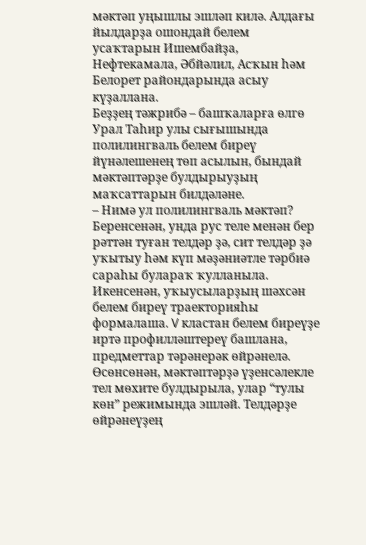мәктәп уңышлы эшләп килә. Алдағы йылдарҙа ошондай белем усаҡтарын Ишембайҙа, Нефтекамала, Әбйәлил, Асҡын һәм Белорет райондарында асыу күҙаллана.
Беҙҙең тәжрибә – башҡаларға өлгө
Урал Таһир улы сығышында полилингваль белем биреү йүнәлешенең төп асылын, бындай мәктәптәрҙе булдырыуҙың маҡсаттарын билдәләне.
– Нимә ул полилингваль мәктәп? Беренсенән, унда рус теле менән бер рәттән туған телдәр ҙә, сит телдәр ҙә уҡытыу һәм күп мәҙәниәтле тәрбиә сараһы булараҡ ҡулланыла. Икенсенән, уҡыусыларҙың шәхсән белем биреү траекторияһы формалаша. V кластан белем биреүҙе иртә профилләштереү башлана, предметтар тәрәнерәк өйрәнелә. Өсөнсөнән, мәктәптәрҙә үҙенсәлекле тел мөхите булдырыла, улар “тулы көн” режимында эшләй. Телдәрҙе өйрәнеүҙең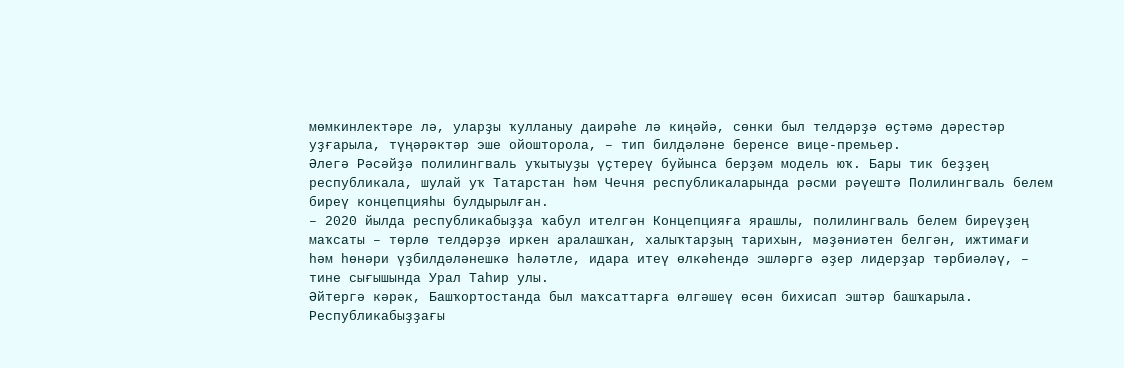мөмкинлектәре лә, уларҙы ҡулланыу даирәһе лә киңәйә, сөнки был телдәрҙә өҫтәмә дәрестәр уҙғарыла, түңәрәктәр эше ойошторола, – тип билдәләне беренсе вице-премьер.
Әлегә Рәсәйҙә полилингваль уҡытыуҙы үҫтереү буйынса берҙәм модель юҡ. Бары тик беҙҙең республикала, шулай уҡ Татарстан һәм Чечня республикаларында рәсми рәүештә Полилингваль белем биреү концепцияһы булдырылған.
– 2020 йылда республикабыҙҙа ҡабул ителгән Концепцияға ярашлы, полилингваль белем биреүҙең маҡсаты – төрлө телдәрҙә иркен аралашҡан, халыҡтарҙың тарихын, мәҙәниәтен белгән, ижтимағи һәм һөнәри үҙбилдәләнешкә һәләтле, идара итеү өлкәһендә эшләргә әҙер лидерҙар тәрбиәләү, – тине сығышында Урал Таһир улы.
Әйтергә кәрәк, Башҡортостанда был маҡсаттарға өлгәшеү өсөн бихисап эштәр башҡарыла. Республикабыҙҙағы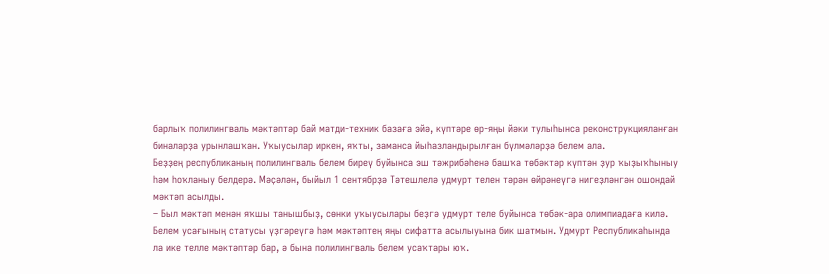барлыҡ полилингваль мәктәптәр бай матди-техник базаға эйә, күптәре өр-яңы йәки тулыһынса реконструкцияланған биналарҙа урынлашҡан. Уҡыусылар иркен, яҡты, заманса йыһазландырылған бүлмәләрҙә белем ала.
Беҙҙең республиканың полилингваль белем биреү буйынса эш тәжрибәһенә башҡа төбәктәр күптән ҙур ҡыҙыҡһыныу һәм һоҡланыу белдерә. Мәҫәлән, быйыл 1 сентябрҙә Тәтешлелә удмурт телен тәрән өйрәнеүгә нигеҙләнгән ошондай мәктәп асылды.
– Был мәктәп менән яҡшы танышбыҙ, сөнки уҡыусылары беҙгә удмурт теле буйынса төбәк-ара олимпиадаға килә. Белем усағының статусы үҙгәреүгә һәм мәктәптең яңы сифатта асылыуына бик шатмын. Удмурт Республикаһында ла ике телле мәктәптәр бар, ә бына полилингваль белем усаҡтары юҡ.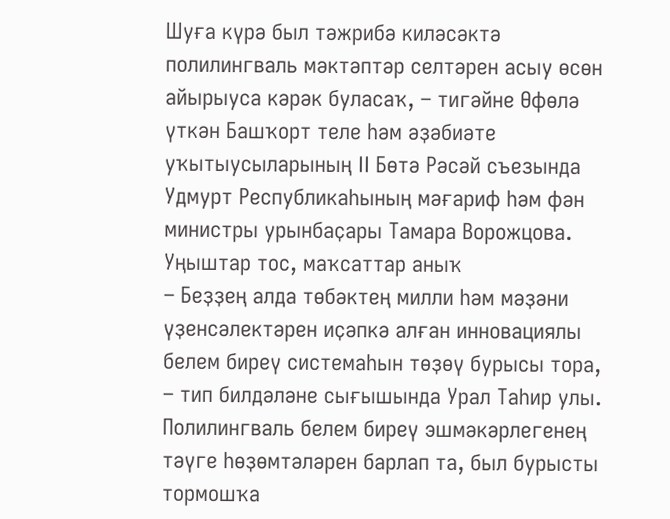Шуға күрә был тәжрибә киләсәктә полилингваль мәктәптәр селтәрен асыу өсөн айырыуса кәрәк буласаҡ, – тигәйне Өфөлә үткән Башҡорт теле һәм әҙәбиәте уҡытыусыларының II Бөтә Рәсәй съезында Удмурт Республикаһының мәғариф һәм фән министры урынбаҫары Тамара Ворожцова.
Уңыштар тос, маҡсаттар аныҡ
– Беҙҙең алда төбәктең милли һәм мәҙәни үҙенсәлектәрен иҫәпкә алған инновациялы белем биреү системаһын төҙөү бурысы тора, – тип билдәләне сығышында Урал Таһир улы.
Полилингваль белем биреү эшмәкәрлегенең тәүге һөҙөмтәләрен барлап та, был бурысты тормошҡа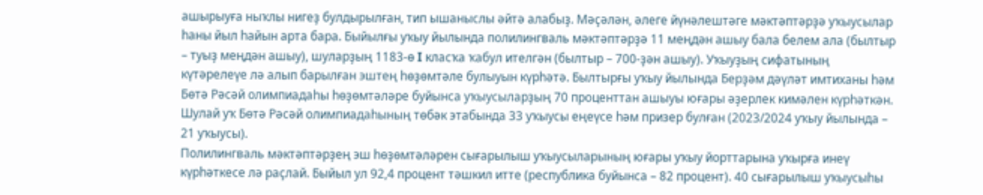ашырыуға ныҡлы нигеҙ булдырылған, тип ышаныслы әйтә алабыҙ. Мәҫәлән, әлеге йүнәлештәге мәктәптәрҙә уҡыусылар һаны йыл һайын арта бара. Быйылғы уҡыу йылында полилингваль мәктәптәрҙә 11 меңдән ашыу бала белем ала (былтыр – туыҙ меңдән ашыу), шуларҙың 1183-ө I класҡа ҡабул ителгән (былтыр – 700-ҙән ашыу). Уҡыуҙың сифатының күтәрелеүе лә алып барылған эштең һөҙөмтәле булыуын күрһәтә. Былтырғы уҡыу йылында Берҙәм дәүләт имтиханы һәм Бөтә Рәсәй олимпиадаһы һөҙөмтәләре буйынса уҡыусыларҙың 70 проценттан ашыуы юғары әҙерлек кимәлен күрһәткән. Шулай уҡ Бөтә Рәсәй олимпиадаһының төбәк этабында 33 уҡыусы еңеүсе һәм призер булған (2023/2024 уҡыу йылында – 21 уҡыусы).
Полилингваль мәктәптәрҙең эш һөҙөмтәләрен сығарылыш уҡыусыларының юғары уҡыу йорттарына уҡырға инеү күрһәткесе лә раҫлай. Быйыл ул 92,4 процент тәшкил итте (республика буйынса – 82 процент). 40 сығарылыш уҡыусыһы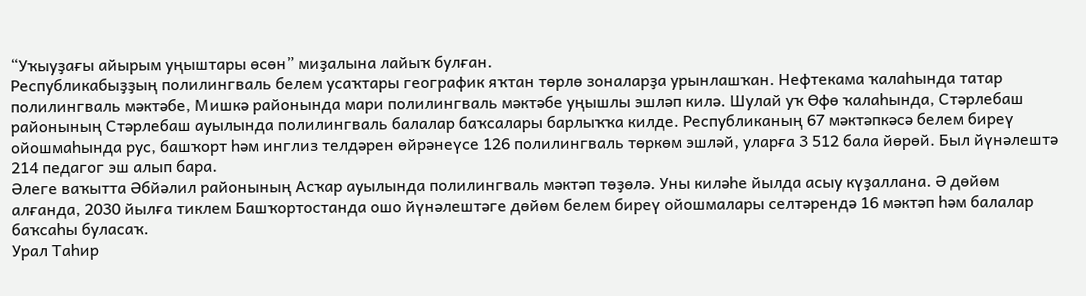“Уҡыуҙағы айырым уңыштары өсөн” миҙалына лайыҡ булған.
Республикабыҙҙың полилингваль белем усаҡтары географик яҡтан төрлө зоналарҙа урынлашҡан. Нефтекама ҡалаһында татар полилингваль мәктәбе, Мишкә районында мари полилингваль мәктәбе уңышлы эшләп килә. Шулай уҡ Өфө ҡалаһында, Стәрлебаш районының Стәрлебаш ауылында полилингваль балалар баҡсалары барлыҡҡа килде. Республиканың 67 мәктәпкәсә белем биреү ойошмаһында рус, башҡорт һәм инглиз телдәрен өйрәнеүсе 126 полилингваль төркөм эшләй, уларға 3 512 бала йөрөй. Был йүнәлештә 214 педагог эш алып бара.
Әлеге ваҡытта Әбйәлил районының Асҡар ауылында полилингваль мәктәп төҙөлә. Уны киләһе йылда асыу күҙаллана. Ә дөйөм алғанда, 2030 йылға тиклем Башҡортостанда ошо йүнәлештәге дөйөм белем биреү ойошмалары селтәрендә 16 мәктәп һәм балалар баҡсаһы буласаҡ.
Урал Таһир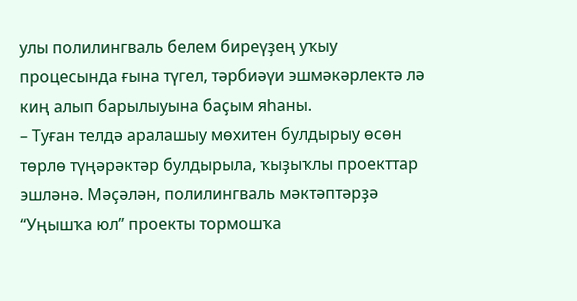улы полилингваль белем биреүҙең уҡыу процесында ғына түгел, тәрбиәүи эшмәкәрлектә лә киң алып барылыуына баҫым яһаны.
– Туған телдә аралашыу мөхитен булдырыу өсөн төрлө түңәрәктәр булдырыла, ҡыҙыҡлы проекттар эшләнә. Мәҫәлән, полилингваль мәктәптәрҙә “Уңышҡа юл” проекты тормошҡа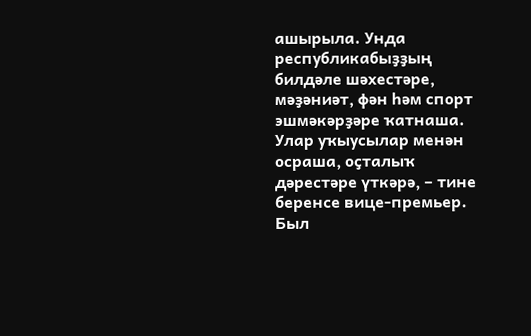ашырыла. Унда республикабыҙҙың билдәле шәхестәре, мәҙәниәт, фән һәм спорт эшмәкәрҙәре ҡатнаша. Улар уҡыусылар менән осраша, оҫталыҡ дәрестәре үткәрә, – тине беренсе вице-премьер.
Был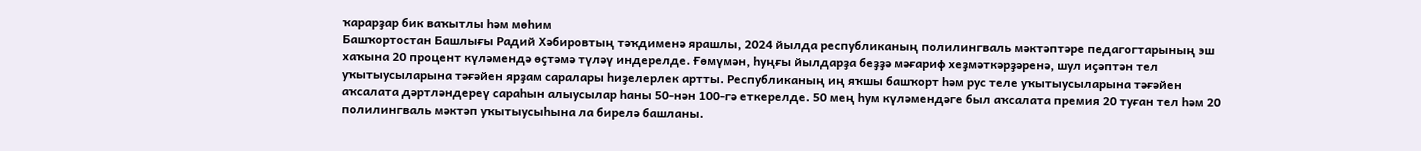ҡарарҙар бик ваҡытлы һәм мөһим
Башҡортостан Башлығы Радий Хәбировтың тәҡдименә ярашлы, 2024 йылда республиканың полилингваль мәктәптәре педагогтарының эш хаҡына 20 процент күләмендә өҫтәмә түләү индерелде. Ғөмүмән, һуңғы йылдарҙа беҙҙә мәғариф хеҙмәткәрҙәренә, шул иҫәптән тел уҡытыусыларына тәғәйен ярҙам саралары һиҙелерлек артты. Республиканың иң яҡшы башҡорт һәм рус теле уҡытыусыларына тәғәйен аҡсалата дәртләндереү сараһын алыусылар һаны 50-нән 100-гә еткерелде. 50 мең һум күләмендәге был аҡсалата премия 20 туған тел һәм 20 полилингваль мәктәп уҡытыусыһына ла бирелә башланы.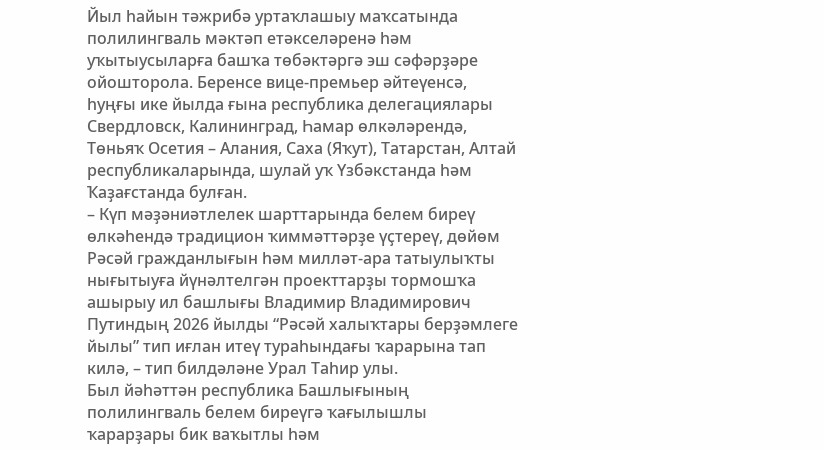Йыл һайын тәжрибә уртаҡлашыу маҡсатында полилингваль мәктәп етәкселәренә һәм уҡытыусыларға башҡа төбәктәргә эш сәфәрҙәре ойошторола. Беренсе вице-премьер әйтеүенсә, һуңғы ике йылда ғына республика делегациялары Свердловск, Калининград, Һамар өлкәләрендә, Төньяҡ Осетия – Алания, Саха (Яҡут), Татарстан, Алтай республикаларында, шулай уҡ Үзбәкстанда һәм Ҡаҙағстанда булған.
– Күп мәҙәниәтлелек шарттарында белем биреү өлкәһендә традицион ҡиммәттәрҙе үҫтереү, дөйөм Рәсәй гражданлығын һәм милләт-ара татыулыҡты нығытыуға йүнәлтелгән проекттарҙы тормошҡа ашырыу ил башлығы Владимир Владимирович Путиндың 2026 йылды “Рәсәй халыҡтары берҙәмлеге йылы” тип иғлан итеү тураһындағы ҡарарына тап килә, – тип билдәләне Урал Таһир улы.
Был йәһәттән республика Башлығының полилингваль белем биреүгә ҡағылышлы ҡарарҙары бик ваҡытлы һәм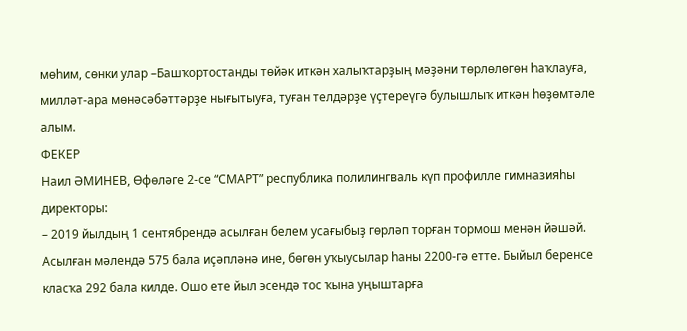мөһим, сөнки улар –Башҡортостанды төйәк иткән халыҡтарҙың мәҙәни төрлөлөгөн һаҡлауға, милләт-ара мөнәсәбәттәрҙе нығытыуға, туған телдәрҙе үҫтереүгә булышлыҡ иткән һөҙөмтәле алым.
ФЕКЕР
Наил ӘМИНЕВ, Өфөләге 2-се “СМАРТ” республика полилингваль күп профилле гимназияһы директоры:
– 2019 йылдың 1 сентябрендә асылған белем усағыбыҙ гөрләп торған тормош менән йәшәй. Асылған мәлендә 575 бала иҫәпләнә ине, бөгөн уҡыусылар һаны 2200-гә етте. Быйыл беренсе класҡа 292 бала килде. Ошо ете йыл эсендә тос ҡына уңыштарға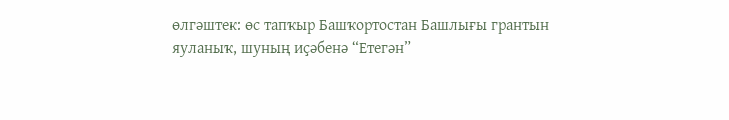өлгәштек: өс тапҡыр Башҡортостан Башлығы грантын яуланыҡ, шуның иҫәбенә “Етегән”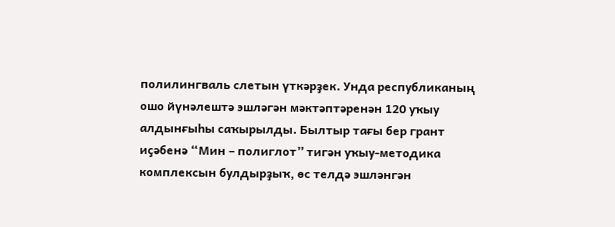полилингваль слетын үткәрҙек. Унда республиканың ошо йүнәлештә эшләгән мәктәптәренән 120 уҡыу алдынғыһы саҡырылды. Былтыр тағы бер грант иҫәбенә “Мин – полиглот” тигән уҡыу-методика комплексын булдырҙыҡ, өс телдә эшләнгән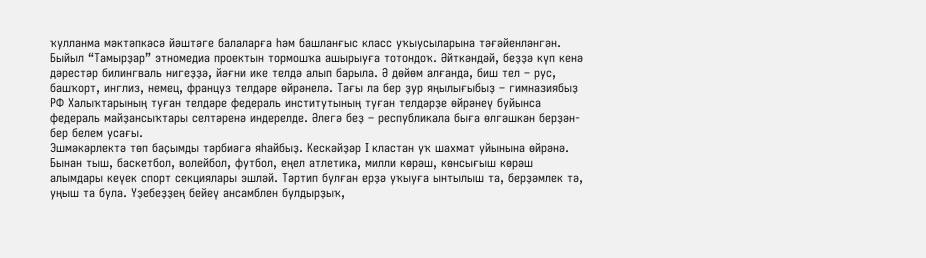ҡулланма мәктәпкәсә йәштәге балаларға һәм башланғыс класс уҡыусыларына тәғәйенләнгән. Быйыл “Тамырҙар” этномедиа проектын тормошҡа ашырыуға тотондоҡ. Әйткәндәй, беҙҙә күп кенә дәрестәр билингваль нигеҙҙә, йәғни ике телдә алып барыла. Ә дөйөм алғанда, биш тел – рус, башҡорт, инглиз, немец, француз телдәре өйрәнелә. Тағы ла бер ҙур яңылығыбыҙ – гимназиябыҙ РФ Халыҡтарының туған телдәре федераль институтының туған телдәрҙе өйрәнеү буйынса федераль майҙансыҡтары селтәренә индерелде. Әлегә беҙ – республикала быға өлгәшкән берҙән-бер белем усағы.
Эшмәкәрлектә төп баҫымды тәрбиәгә яһайбыҙ. Кескәйҙәр I кластан уҡ шахмат уйынына өйрәнә. Бынан тыш, баскетбол, волейбол, футбол, еңел атлетика, милли көрәш, көнсығыш көрәш алымдары кеүек спорт секциялары эшләй. Тәртип булған ерҙә уҡыуға ынтылыш та, берҙәмлек тә, уңыш та була. Үҙебеҙҙең бейеү ансамблен булдырҙыҡ,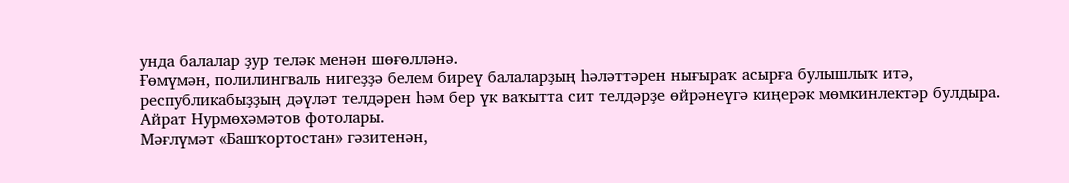унда балалар ҙур теләк менән шөғөлләнә.
Ғөмүмән, полилингваль нигеҙҙә белем биреү балаларҙың һәләттәрен нығыраҡ асырға булышлыҡ итә, республикабыҙҙың дәүләт телдәрен һәм бер үк ваҡытта сит телдәрҙе өйрәнеүгә киңерәк мөмкинлектәр булдыра.
Айрат Нурмөхәмәтов фотолары.
Мәғлүмәт «Башҡортостан» гәзитенән,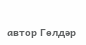автор Гөлдәр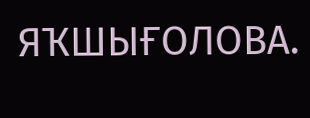ЯҠШЫҒОЛОВА.